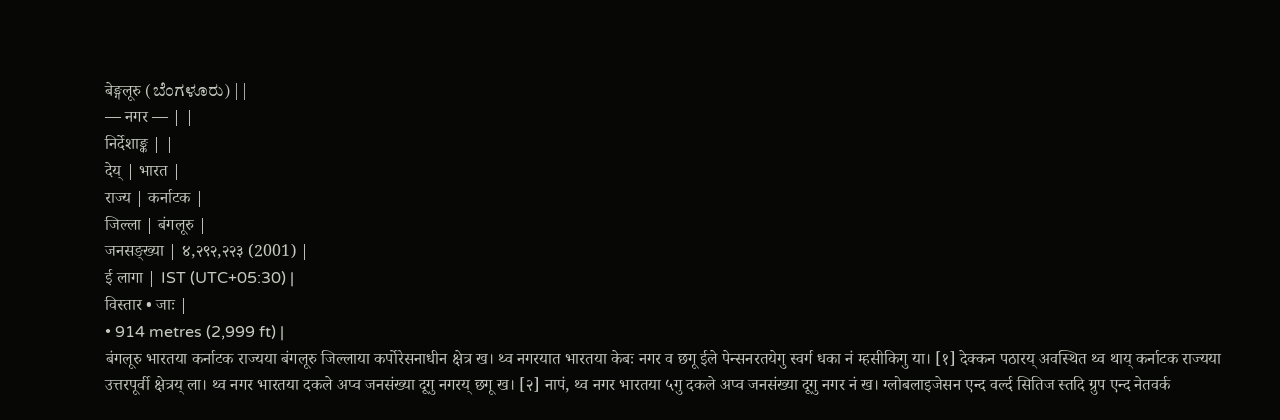बेङ्गलूरु (ಬೆಂಗಳೂರು) | |
— नगर — | |
निर्देशाङ्क | |
देय् | भारत |
राज्य | कर्नाटक |
जिल्ला | बंगलूरु |
जनसङ्ख्या | ४,२९२,२२३ (2001) |
ई लागा | IST (UTC+05:30) |
विस्तार • जाः |
• 914 metres (2,999 ft) |
बंगलूरु भारतया कर्नाटक राज्यया बंगलूरु जिल्लाया कर्पोरेसनाधीन क्षेत्र ख। थ्व नगरयात भारतया केबः नगर व छगू ईले पेन्सनरतयेगु स्वर्ग धका नं म्हसीकिगु या। [१] देक्कन पठारय् अवस्थित थ्व थाय् कर्नाटक राज्यया उत्तरपूर्वी क्षेत्रय् ला। थ्व नगर भारतया दकले अप्व जनसंख्या दूगु नगरय् छगू ख। [२] नापं, थ्व नगर भारतया ५गु दकले अप्व जनसंख्या दूगु नगर नं ख। ग्लोबलाइजेसन एन्द वर्ल्द सितिज स्तदि ग्रुप एन्द नेतवर्क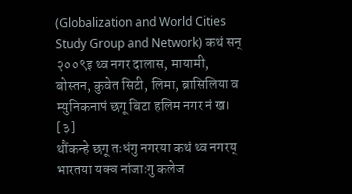(Globalization and World Cities Study Group and Network) कथं सन् २००९इ थ्व नगर दालास, मायामी, बोस्तन, कुवेत सिटी, लिमा, ब्रासिलिया व म्युनिकनापं छगू बिटा हलिम नगर नं ख। [३]
थौंकन्हे छगू तःधंगु नगरया कथं थ्व नगरय् भारतया यक्व नांजाःगु कलेज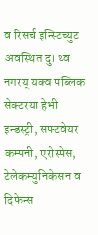व रिसर्च इन्स्टिच्युट अवस्थित दु। थ्व नगरय् यक्व पब्लिक सेक्टरया हेभी इन्डस्ट्री, सफ्टवेयर कम्पनी, एरोस्पेस, टेलेकम्युनिकेसन व दिफेन्स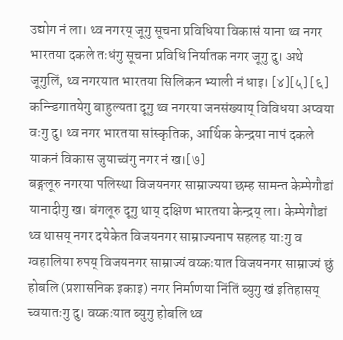उद्योग नं ला। थ्व नगरय् जूगु सूचना प्रविधिया विकासं याना थ्व नगर भारतया दकले तःधंगु सूचना प्रविधि निर्यातक नगर जूगु दु। अथे जूगुलिं, थ्व नगरयात भारतया सिलिकन भ्याली नं धाइ। [४][५] [६] कन्न्डिगातयेगु बाहुल्यता दूगु थ्व नगरया जनसंख्याय् विविधया अप्वया वःगु दु। थ्व नगर भारतया सांस्कृतिक, आर्थिक केन्द्रया नापं दकले याकनं विकास जुयाच्वंगु नगर नं ख।[७]
बङ्गलूरु नगरया पलिस्था विजयनगर साम्राज्यया छम्ह सामन्त केम्पेगौडां यानादीगु ख। बंगलूरु दूगु थाय् दक्षिण भारतया केन्द्रय् ला। केम्पेगौडां थ्व थासय् नगर दयेकेत विजयनगर साम्राज्यनाप सहलह याःगु व ग्वहालिया रुपय् विजयनगर साम्राज्यं वय्कःयात विजयनगर साम्राज्यं छुं होबलि (प्रशासनिक इकाइ) नगर निर्माणया निंतिं ब्युगु खं इतिहासय् च्वयातःगु दु। वय्कःयात ब्युगु होबलि थ्व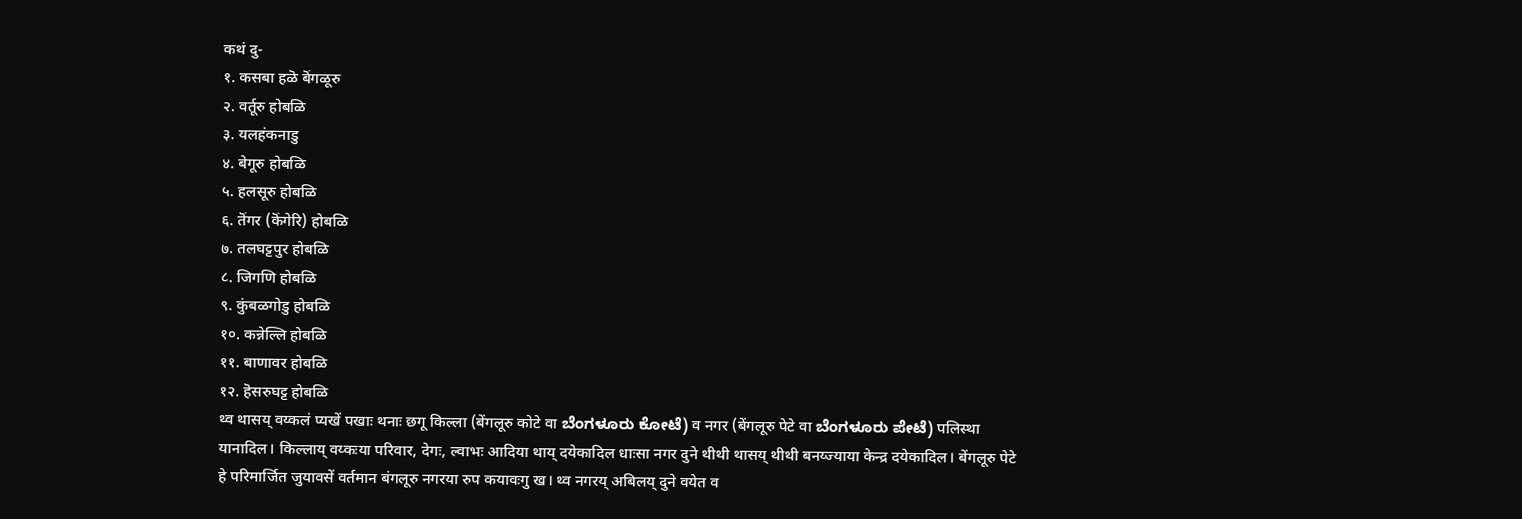कथं दु-
१. कसबा हळॆ बॆंगळूरु
२. वर्तूरु होबळि
३. यलहंकनाडु
४. बेगूरु होबळि
५. हलसूरु होबळि
६. तॆंगर (कॆंगेरि) होबळि
७. तलघट्टपुर होबळि
८. जिगणि होबळि
९. कुंबळगोडु होबळि
१०. कन्नेल्लि होबळि
११. बाणावर होबळि
१२. हॆसरुघट्ट होबळि
थ्व थासय् वय्कलं प्यखें पखाः थनाः छगू किल्ला (बेंगलूरु कोटे वा ಬೆಂಗಳೂರು ಕೋಟೆ) व नगर (बेंगलूरु पेटे वा ಬೆಂಗಳೂರು ಪೇಟೆ) पलिस्था यानादिल। किल्लाय् वय्कःया परिवार, देगः, ल्वाभः आदिया थाय् दयेकादिल धाःसा नगर दुने थीथी थासय् थीथी बनय्ज्याया केन्द्र दयेकादिल। बेंगलूरु पेटे हे परिमार्जित जुयावसें वर्तमान बंगलूरु नगरया रुप कयावःगु ख। थ्व नगरय् अबिलय् दुने वयेत व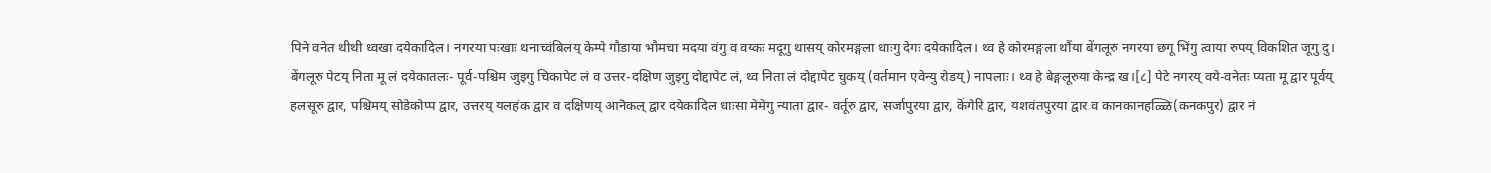पिने वनेत थीथी ध्वखा दयेकादिल। नगरया पःखाः थनाच्वंबिलय् केम्पे गौडाया भौमचा मदया वंगु व वय्कः मदूगु थासय् कोरमङ्गला धाःगु देगः दयेकादिल। थ्व हे कोरमङ्गला थौंया बेंगलूरु नगरया छगू भिंगु त्वाया रुपय् विकशित जूगु दु।
बेंगलूरु पेटय् निता मू लं दयेकातलः- पूर्व-पश्चिम जुइगु चिकापेट लं व उत्तर-दक्षिण जुइगु दोद्दापेट लं, थ्व निता लं दोद्दापेट चुकय् (वर्तमान एवेन्यु रोडय्) नापलाः। थ्व हे बेङ्गलूरुया केन्द्र ख।[८] पेटे नगरय् वये-वनेतः प्यता मू द्वार पूर्वय् हलसूरु द्वार, पश्चिमय् सोडेकोप्प द्वार, उत्तरय् यलहंक द्वार व दक्षिणय् आनॆकल् द्वार दयेकादिल धाःसा मेमेगु न्याता द्वार- वर्तूरु द्वार, सर्जापुरया द्वार, कॆंगेरि द्वार, यशवंतपुरया द्वार व कानकानहळ्ळि(कनकपुर) द्वार नं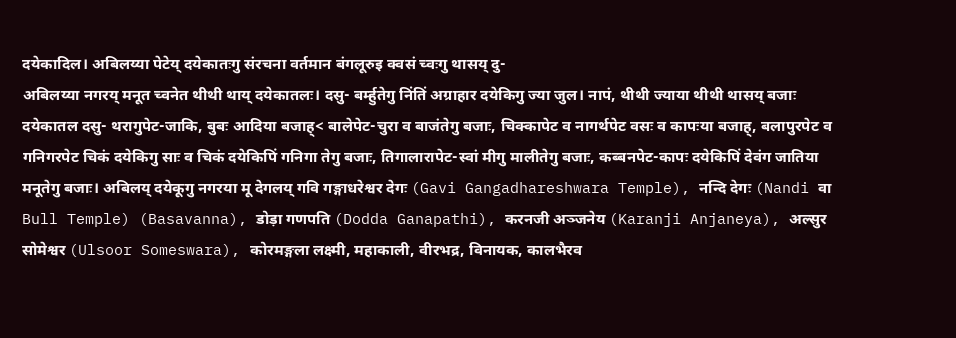दयेकादिल। अबिलय्या पेटेय् दयेकातःगु संरचना वर्तमान बंगलूरुइ क्वसं च्वःगु थासय् दु-
अबिलय्या नगरय् मनूत च्वनेत थीथी थाय् दयेकातलः। दसु- बर्म्हुतेगु निंतिं अग्राहार दयेकिगु ज्या जुल। नापं, थीथी ज्याया थीथी थासय् बजाः दयेकातल दसु- थरागुपेट-जाकि, बुबः आदिया बजाह्< बालेपेट-चुरा व बाजंतेगु बजाः, चिक्कापेट व नागर्थपेट वसः व कापःया बजाह्, बलापुरपेट व गनिगरपेट चिकं दयेकिगु साः व चिकं दयेकिपिं गनिगा तेगु बजाः, तिगालारापेट-स्वां मीगु मालीतेगु बजाः, कब्बनपेट-कापः दयेकिपिं देवंग जातिया मनूतेगु बजाः। अबिलय् दयेकूगु नगरया मू देगलय् गवि गङ्गाधरेश्वर देगः (Gavi Gangadhareshwara Temple), नन्दि देगः (Nandi वा Bull Temple) (Basavanna), डोड़ा गणपति (Dodda Ganapathi), करनजी अञ्जनेय (Karanji Anjaneya), अल्सुर सोमेश्वर (Ulsoor Someswara), कोरमङ्गला लक्ष्मी, महाकाली, वीरभद्र, विनायक, कालभैरव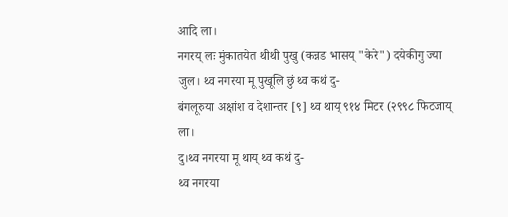आदि ला।
नगरय् लः मुंकातयेत थीथी पुखु (कन्नड भासय् "केरे") दयेकीगु ज्या जुल। थ्व नगरया मू पुखूलि छुं थ्व कथं दु-
बंगलूरुया अक्षांश व देशान्तर [९] थ्व थाय् ९१४ मिटर (२९९८ फिटजाय् ला।
दु।थ्व नगरया मू थाय् थ्व कथं दु-
थ्व नगरया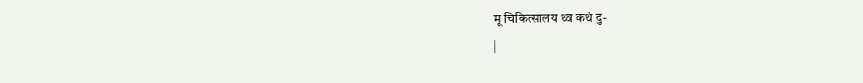मू चिकित्सालय थ्व कथं दु-
|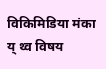विकिमिडिया मंका य् थ्व विषय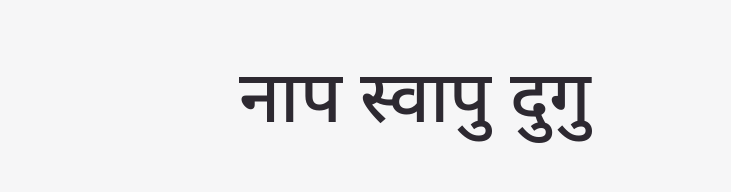नाप स्वापु दुगु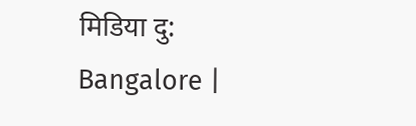मिडिया दु: Bangalore |